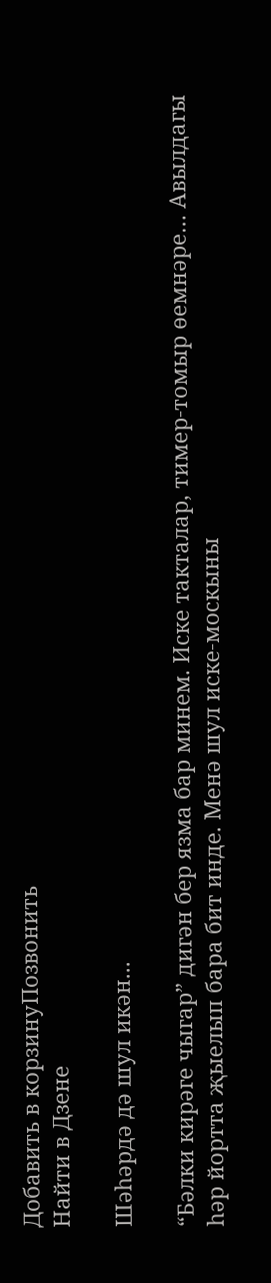Добавить в корзинуПозвонить
Найти в Дзене

Шәһәрдә дә шул икән...

“Бәлки кирәге чыгар” дигән бер язма бар минем. Иске такталар, тимер-томыр өемнәре… Авылдагы һәр йортта җыелып бара бит инде. Менә шул иске-москыны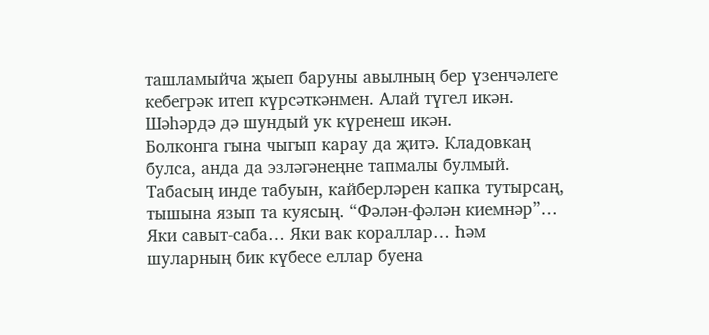ташламыйча җыеп баруны авылның бер үзенчәлеге кебегрәк итеп күрсәткәнмен. Алай түгел икән. Шәһәрдә дә шундый ук күренеш икән.
Болконга гына чыгып карау да җитә. Кладовкаң булса, анда да эзләгәнеңне тапмалы булмый. Табасың инде табуын, кайберләрен капка тутырсаң, тышына язып та куясың. “Фәлән-фәлән киемнәр”… Яки савыт-саба… Яки вак кораллар… Һәм шуларның бик күбесе еллар буена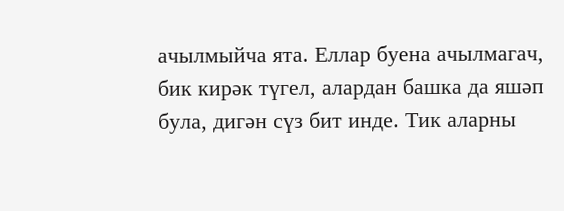ачылмыйча ята. Еллар буена ачылмагач, бик кирәк түгел, алардан башка да яшәп була, дигән сүз бит инде. Тик аларны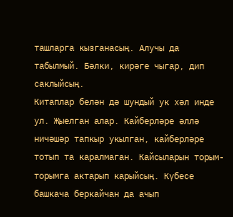ташларга кызганасың. Алучы да табылмый. Бәлки, кирәге чыгар, дип саклыйсың.
Китаплар белән дә шундый ук хәл инде ул. Җыелган алар. Кайберләре әллә ничәшәр тапкыр укылган, кайберләре тотып та каралмаган. Кайсыларын торым-торымга актарып карыйсың. Күбесе башкача беркайчан да ачып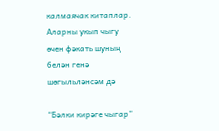калмаячак китаплар. Аларны укып чыгу өчен фәкать шуның белән генә шөгыльләнсәм дә

“Бәлки кирәге чыгар”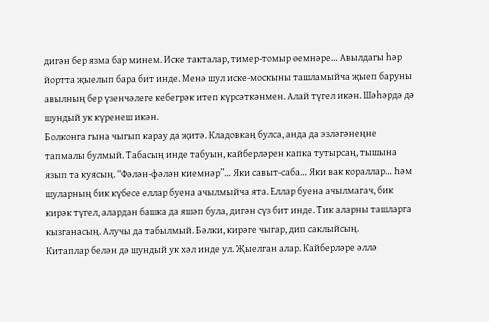дигән бер язма бар минем. Иске такталар, тимер-томыр өемнәре… Авылдагы һәр йортта җыелып бара бит инде. Менә шул иске-москыны ташламыйча җыеп баруны авылның бер үзенчәлеге кебегрәк итеп күрсәткәнмен. Алай түгел икән. Шәһәрдә дә шундый ук күренеш икән.
Болконга гына чыгып карау да җитә. Кладовкаң булса, анда да эзләгәнеңне тапмалы булмый. Табасың инде табуын, кайберләрен капка тутырсаң, тышына язып та куясың. “Фәлән-фәлән киемнәр”… Яки савыт-саба… Яки вак кораллар… Һәм шуларның бик күбесе еллар буена ачылмыйча ята. Еллар буена ачылмагач, бик кирәк түгел, алардан башка да яшәп була, дигән сүз бит инде. Тик аларны ташларга кызганасың. Алучы да табылмый. Бәлки, кирәге чыгар, дип саклыйсың.
Китаплар белән дә шундый ук хәл инде ул. Җыелган алар. Кайберләре әллә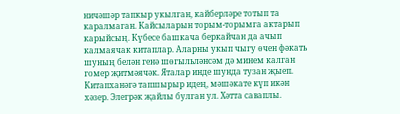ничәшәр тапкыр укылган, кайберләре тотып та каралмаган. Кайсыларын торым-торымга актарып карыйсың. Күбесе башкача беркайчан да ачып калмаячак китаплар. Аларны укып чыгу өчен фәкать шуның белән генә шөгыльләнсәм дә минем калган гомер җитмәячәк. Яталар инде шунда тузан җыеп. Китапханәгә тапшырыр идең, мәшәкате күп икән хәзер. Элегрәк җайлы булган ул. Хәтта саваплы.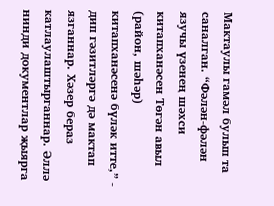Мактаулы гамәл булып та саналган. “Фәлән-фәлән язучы үзенең шәхси китапханәсен Төгән авыл (район, шәһәр) китапханәсенә бүләк итте,” - дип гәзитләргә дә мактап язганнар. Хәзер бераз катлаулаштырганнар. Әллә нинди документлар җыярга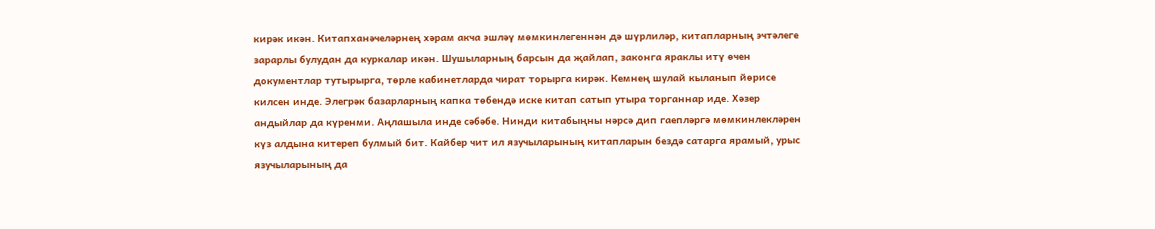кирәк икән. Китапханәчеләрнең хәрам акча эшләү мөмкинлегеннән дә шүрлиләр, китапларның эчтәлеге зарарлы булудан да куркалар икән. Шушыларның барсын да җайлап, законга яраклы итү өчен документлар тутырырга, төрле кабинетларда чират торырга кирәк. Кемнең шулай кыланып йөрисе килсен инде. Элегрәк базарларның капка төбендә иске китап сатып утыра торганнар иде. Хәзер андыйлар да күренми. Аңлашыла инде сәбәбе. Нинди китабыңны нәрсә дип гаепләргә мөмкинлекләрен күз алдына китереп булмый бит. Кайбер чит ил язучыларының китапларын бездә сатарга ярамый, урыс язучыларының да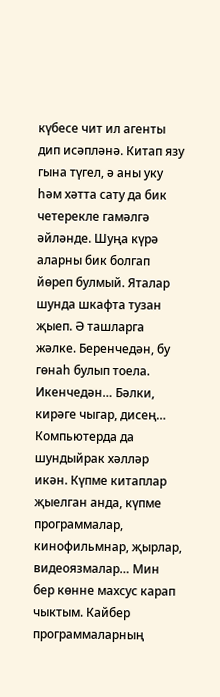күбесе чит ил агенты дип исәпләнә. Китап язу гына түгел, ә аны уку һәм хәтта сату да бик четерекле гамәлгә әйләнде. Шуңа күрә аларны бик болгап йөреп булмый. Яталар шунда шкафта тузан җыеп. Ә ташларга жәлке. Беренчедән, бу гөнаһ булып тоела. Икенчедән… Бәлки, кирәге чыгар, дисең…
Компьютерда да шундыйрак хәлләр икән. Күпме китаплар җыелган анда, күпме программалар, кинофильмнар, җырлар, видеоязмалар… Мин бер көнне махсус карап чыктым. Кайбер программаларның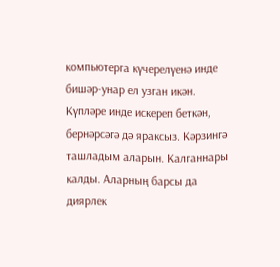компьютерга күчерелүенә инде бишәр-унар ел узган икән. Күпләре инде искереп беткән, бернәрсәгә дә яраксыз. Кәрзингә ташладым аларын. Калганнары калды. Аларның барсы да диярлек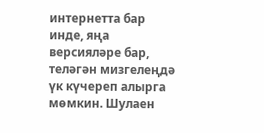интернетта бар инде, яңа версияләре бар, теләгән мизгелеңдә үк күчереп алырга мөмкин. Шулаен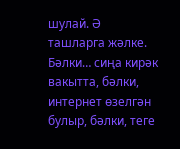шулай. Ә ташларга жәлке. Бәлки… сиңа кирәк вакытта, бәлки, интернет өзелгән булыр, бәлки, теге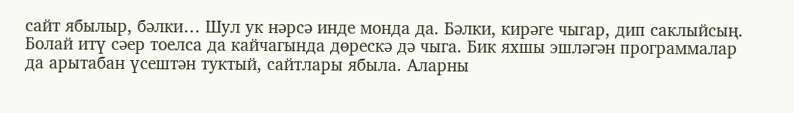сайт ябылыр, бәлки… Шул ук нәрсә инде монда да. Бәлки, кирәге чыгар, дип саклыйсың.
Болай итү сәер тоелса да кайчагында дөрескә дә чыга. Бик яхшы эшләгән программалар да арытабан үсештән туктый, сайтлары ябыла. Аларны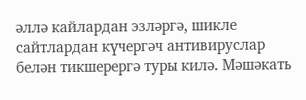әллә кайлардан эзләргә, шикле сайтлардан күчергәч антивируслар белән тикшерергә туры килә. Мәшәкать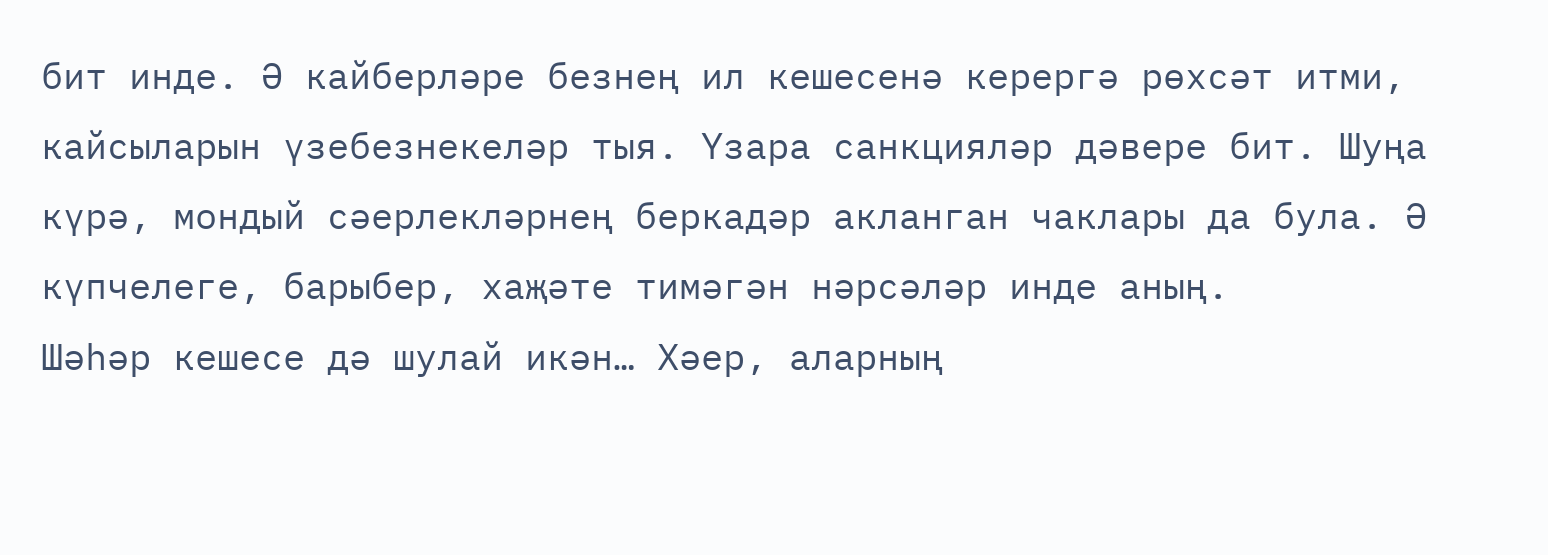бит инде. Ә кайберләре безнең ил кешесенә керергә рөхсәт итми, кайсыларын үзебезнекеләр тыя. Үзара санкцияләр дәвере бит. Шуңа күрә, мондый сәерлекләрнең беркадәр акланган чаклары да була. Ә күпчелеге, барыбер, хаҗәте тимәгән нәрсәләр инде аның.
Шәһәр кешесе дә шулай икән… Хәер, аларның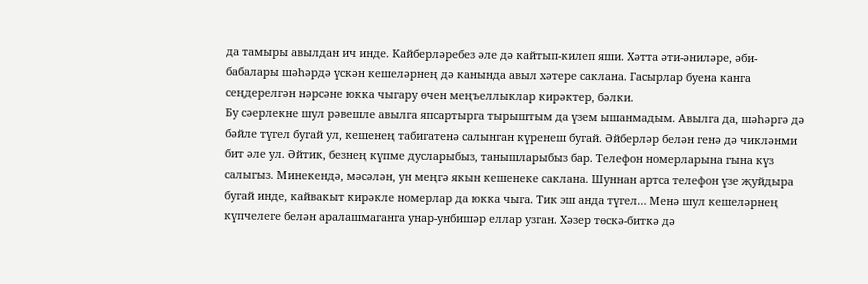да тамыры авылдан ич инде. Кайберләребез әле дә кайтып-килеп яши. Хәтта әти-әниләре, әби-бабалары шәһәрдә үскән кешеләрнең дә канында авыл хәтере саклана. Гасырлар буена канга сеңдерелгән нәрсәне юкка чыгару өчен меңъеллыклар кирәктер, бәлки.
Бу сәерлекне шул рәвешле авылга япсартырга тырыштым да үзем ышанмадым. Авылга да, шәһәргә дә бәйле түгел бугай ул, кешенең табигатенә салынган күренеш бугай. Әйберләр белән генә дә чикләнми бит әле ул. Әйтик, безнең күпме дусларыбыз, танышларыбыз бар. Телефон номерларына гына күз салыгыз. Минекендә, мәсәлән, ун меңгә якын кешенеке саклана. Шуннан артса телефон үзе җуйдыра бугай инде, кайвакыт кирәкле номерлар да юкка чыга. Тик эш анда түгел… Менә шул кешеләрнең күпчелеге белән аралашмаганга унар-унбишәр еллар узган. Хәзер төскә-биткә дә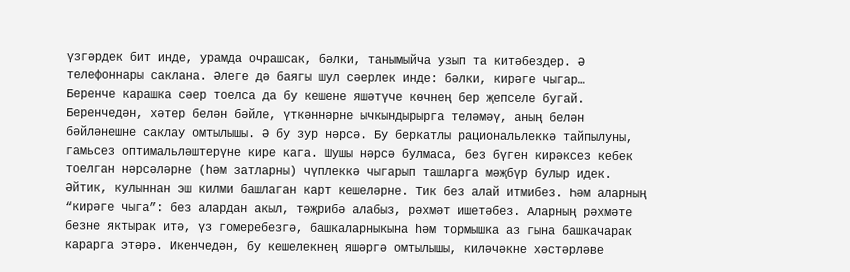үзгәрдек бит инде, урамда очрашсак, бәлки, танымыйча узып та китәбездер. Ә телефоннары саклана. Әлеге дә баягы шул сәерлек инде: бәлки, кирәге чыгар…
Беренче карашка сәер тоелса да бу кешене яшәтүче көчнең бер җепселе бугай. Беренчедән, хәтер белән бәйле, үткәннәрне ычкындырырга теләмәү, аның белән бәйләнешне саклау омтылышы. Ә бу зур нәрсә. Бу беркатлы рациональлеккә тайпылуны, гамьсез оптимальләштерүне кире кага. Шушы нәрсә булмаса, без бүген кирәксез кебек тоелган нәрсәләрне (һәм затларны) чүплеккә чыгарып ташларга мәҗбүр булыр идек. Әйтик, кулыннан эш килми башлаган карт кешеләрне. Тик без алай итмибез. Һәм аларның “кирәге чыга”: без алардан акыл, тәҗрибә алабыз, рәхмәт ишетәбез. Аларның рәхмәте безне яктырак итә, үз гомеребезгә, башкаларныкына һәм тормышка аз гына башкачарак карарга этәрә. Икенчедән, бу кешелекнең яшәргә омтылышы, киләчәкне хәстәрләве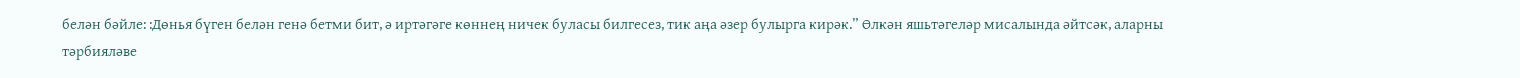белән бәйле: :Дөнья бүген белән генә бетми бит, ә иртәгәге көннең ничек буласы билгесез, тик аңа әзер булырга кирәк.” Өлкән яшьтәгеләр мисалында әйтсәк, аларны тәрбияләве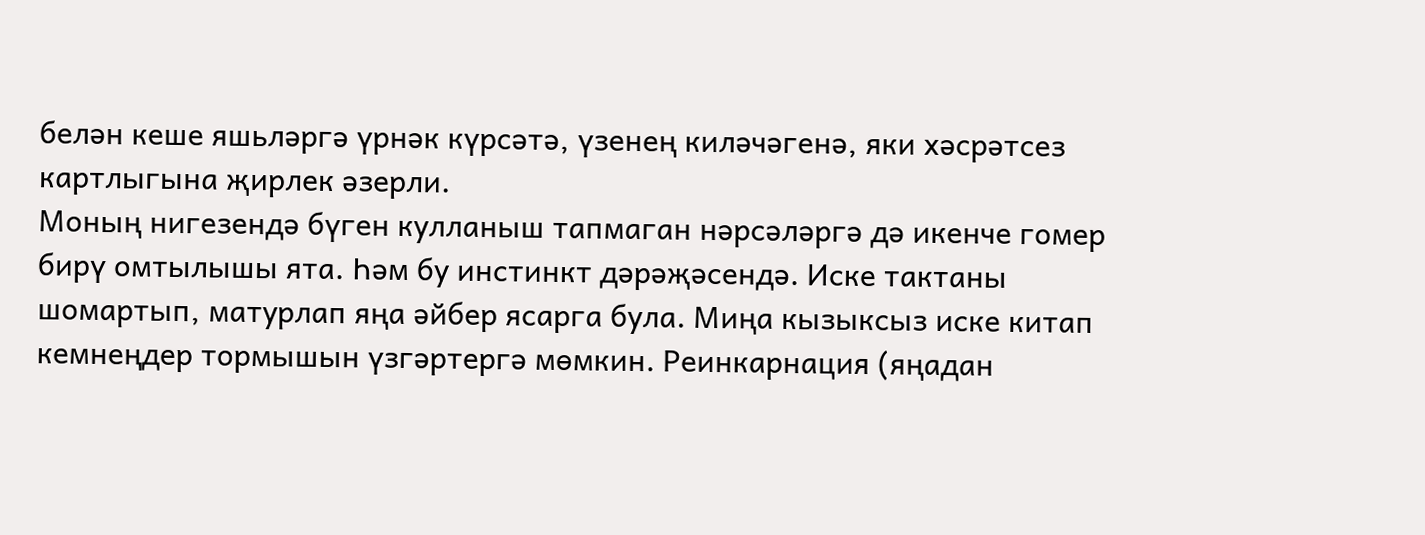белән кеше яшьләргә үрнәк күрсәтә, үзенең киләчәгенә, яки хәсрәтсез картлыгына җирлек әзерли.
Моның нигезендә бүген кулланыш тапмаган нәрсәләргә дә икенче гомер бирү омтылышы ята. Һәм бу инстинкт дәрәҗәсендә. Иске тактаны шомартып, матурлап яңа әйбер ясарга була. Миңа кызыксыз иске китап кемнеңдер тормышын үзгәртергә мөмкин. Реинкарнация (яңадан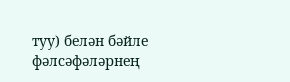туу) белән бәйле фәлсәфәләрнең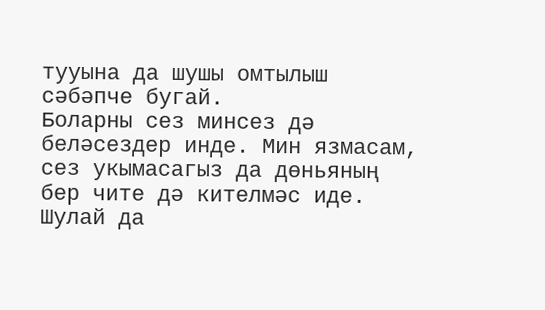тууына да шушы омтылыш сәбәпче бугай.
Боларны сез минсез дә беләсездер инде. Мин язмасам, сез укымасагыз да дөньяның бер чите дә кителмәс иде. Шулай да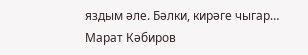яздым әле. Бәлки, кирәге чыгар…
Марат Кәбиров